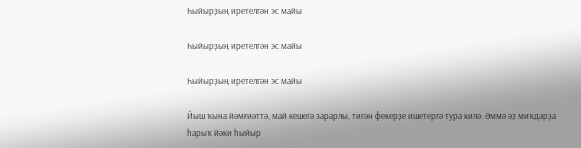Һыйырҙың иретелгән эс майы

Һыйырҙың иретелгән эс майы

Һыйырҙың иретелгән эс майы

Йыш ҡына йәмғиәттә, май кешегә зарарлы, тигән фекерҙе ишетергә тура килә. Әммә әҙ миҡдарҙа һарыҡ йәки һыйыр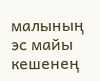малының эс майы кешенең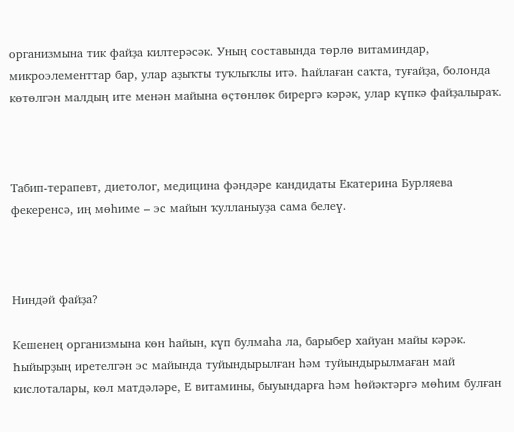организмына тик файҙа килтерәсәк. Уның составында төрлө витаминдар, микроэлементтар бар, улар аҙыҡты туҡлыҡлы итә. Һайлаған саҡта, туғайҙа, болонда көтөлгән малдың ите менән майына өҫтөнлөк бирергә кәрәк, улар күпкә файҙалыраҡ.



Табип-терапевт, диетолог, медицина фәндәре кандидаты Екатерина Бурляева фекеренсә, иң мөһиме – эс майын ҡулланыуҙа сама белеү.



Ниндәй файҙа?

Кешенең организмына көн һайын, күп булмаһа ла, барыбер хайуан майы кәрәк. Һыйырҙың иретелгән эс майында туйындырылған һәм туйындырылмаған май кислоталары, көл матдәләре, Е витамины, быуындарға һәм һөйәктәргә мөһим булған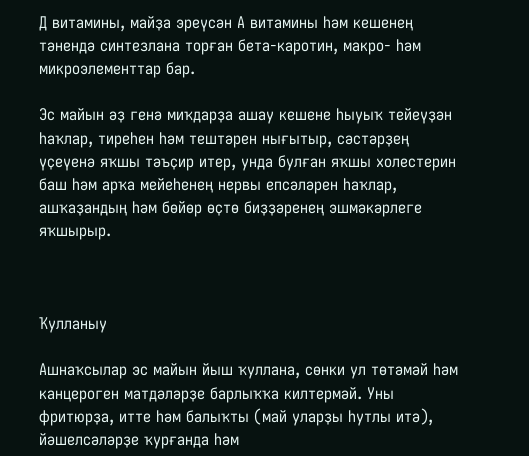Д витамины, майҙа эреүсән А витамины һәм кешенең тәнендә синтезлана торған бета-каротин, макро- һәм микроэлементтар бар.

Эс майын әҙ генә миҡдарҙа ашау кешене һыуыҡ тейеүҙән һаҡлар, тиреһен һәм тештәрен нығытыр, сәстәрҙең үҫеүенә яҡшы тәъҫир итер, унда булған яҡшы холестерин баш һәм арҡа мейеһенең нервы епсәләрен һаҡлар, ашҡаҙандың һәм бөйөр өҫтө биҙҙәренең эшмәкәрлеге яҡшырыр.



Ҡулланыу

Ашнаҡсылар эс майын йыш ҡуллана, сөнки ул төтәмәй һәм канцероген матдәләрҙе барлыҡҡа килтермәй. Уны фритюрҙа, итте һәм балыҡты (май уларҙы һутлы итә), йәшелсәләрҙе ҡурғанда һәм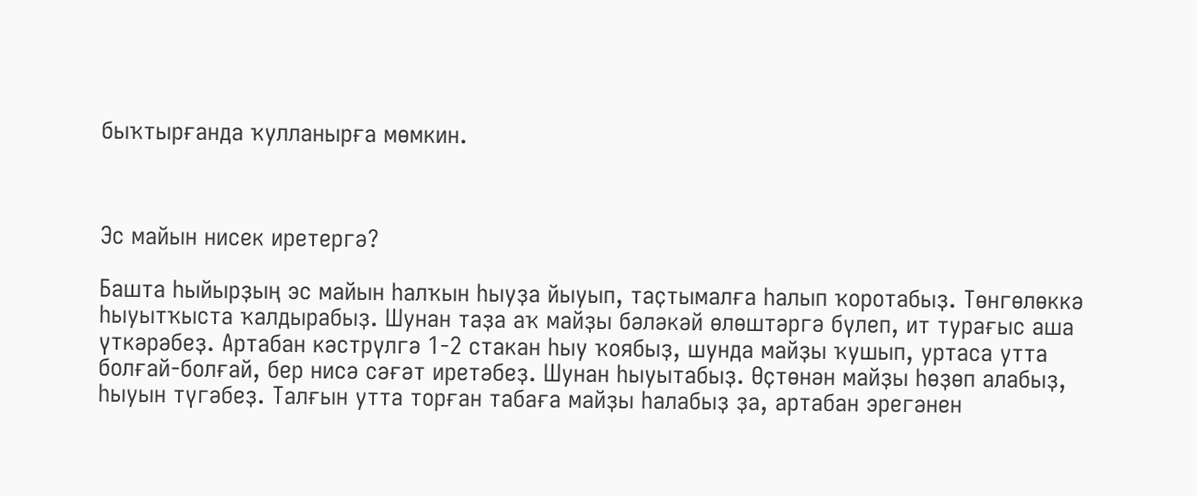быҡтырғанда ҡулланырға мөмкин.



Эс майын нисек иретергә?

Башта һыйырҙың эс майын һалҡын һыуҙа йыуып, таҫтымалға һалып ҡоротабыҙ. Төнгөлөккә һыуытҡыста ҡалдырабыҙ. Шунан таҙа аҡ майҙы бәләкәй өлөштәргә бүлеп, ит турағыс аша үткәрәбеҙ. Артабан кәстрүлгә 1-2 стакан һыу ҡоябыҙ, шунда майҙы ҡушып, уртаса утта болғай-болғай, бер нисә сәғәт иретәбеҙ. Шунан һыуытабыҙ. Өҫтөнән майҙы һөҙөп алабыҙ, һыуын түгәбеҙ. Талғын утта торған табаға майҙы һалабыҙ ҙа, артабан эрегәнен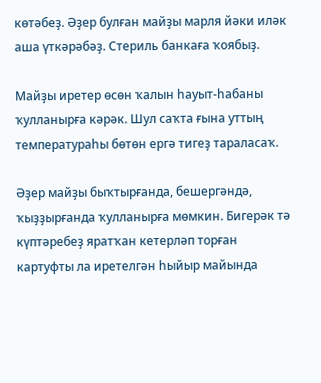көтәбеҙ. Әҙер булған майҙы марля йәки иләк аша үткәрәбәҙ. Стериль банкаға ҡоябыҙ.

Майҙы иретер өсөн ҡалын һауыт-һабаны ҡулланырға кәрәк. Шул саҡта ғына уттың температураһы бөтөн ергә тигеҙ тараласаҡ.

Әҙер майҙы быҡтырғанда, бешергәндә, ҡыҙҙырғанда ҡулланырға мөмкин. Бигерәк тә күптәребеҙ яратҡан кетерләп торған картуфты ла иретелгән һыйыр майында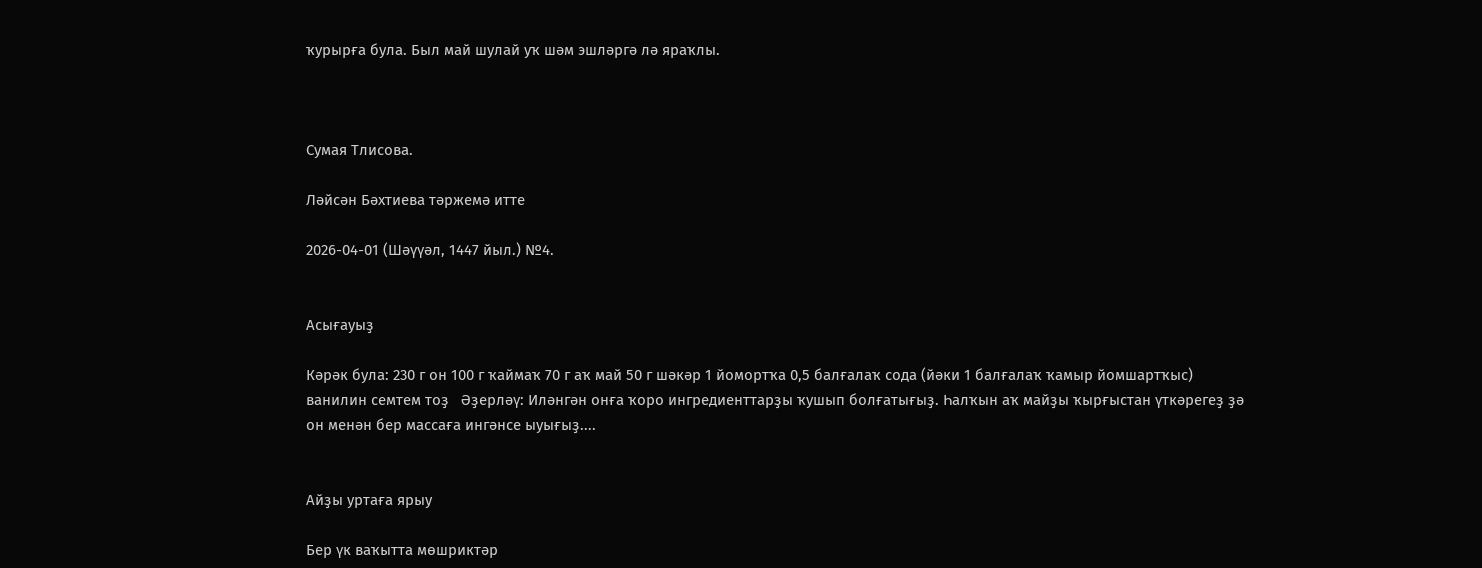ҡурырға була. Был май шулай уҡ шәм эшләргә лә яраҡлы.



Сумая Тлисова.

Ләйсән Бәхтиева тәржемә итте

2026-04-01 (Шәүүәл, 1447 йыл.) №4.


Асығауыҙ

Кәрәк була: 230 г он 100 г ҡаймаҡ 70 г аҡ май 50 г шәкәр 1 йомортҡа 0,5 балғалаҡ сода (йәки 1 балғалаҡ ҡамыр йомшартҡыс) ванилин семтем тоҙ   Әҙерләү: Иләнгән онға ҡоро ингредиенттарҙы ҡушып болғатығыҙ. Һалҡын аҡ майҙы ҡырғыстан үткәрегеҙ ҙә он менән бер массаға ингәнсе ыуығыҙ....


Айҙы уртаға ярыу

Бер үк ваҡытта мөшриктәр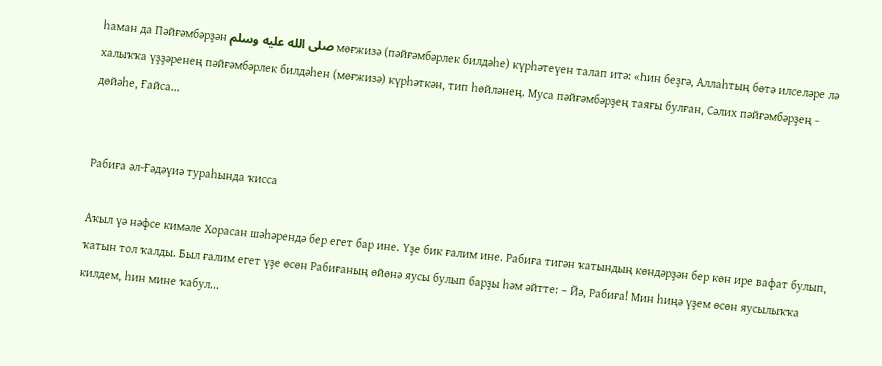һаман да Пәйғәмбәрҙән صلى الله عليه وسلم мөғжизә (пәйғәмбәрлек билдәһе) күрһәтеүен талап итә: «Һин беҙгә, Аллаһтың бөтә илселәре лә халыҡҡа үҙҙәренең пәйғәмбәрлек билдәһен (мөғжизә) күрһәткән, тип һөйләнең. Муса пәйғәмбәрҙең таяғы булған, Сәлих пәйғәмбәрҙең − дөйәһе, Ғайса...


Рабиға әл-Ғәдәүиә тураһында ҡисса

Аҡыл үә нәфсе кимәле Хорасан шәһәрендә бер егет бар ине. Үҙе бик ғалим ине. Рабиға тигән ҡатындың көндәрҙән бер көн ире вафат булып, ҡатын тол ҡалды. Был ғалим егет үҙе өсөн Рабиғаның өйөнә яусы булып барҙы һәм әйтте: – Йә, Рабиға! Мин һиңә үҙем өсөн яусылыҡҡа килдем, һин мине ҡабул...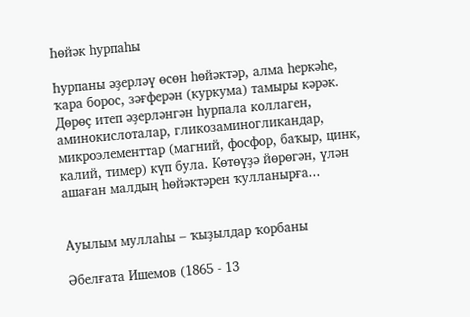Һөйәк һурпаһы

Һурпаны әҙерләү өсөн һөйәктәр, алма һеркәһе, ҡара борос, зәғферән (куркума) тамыры кәрәк. Дөрөҫ итеп әҙерләнгән һурпала коллаген, аминокислоталар, гликозаминогликандар, микроэлементтар (магний, фосфор, баҡыр, цинк, калий, тимер) күп була. Көтөүҙә йөрөгән, үлән ашаған малдың һөйәктәрен ҡулланырға...


Ауылым муллаһы – ҡыҙылдар ҡорбаны

Әбелғата Ишемов (1865 - 13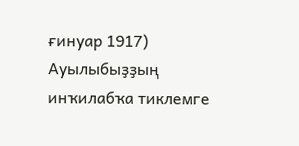ғинуар 1917)     Ауылыбыҙҙың инҡилабҡа тиклемге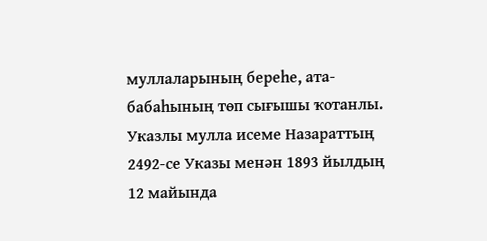муллаларының береһе, ата- бабаһының төп сығышы ҡотанлы. Указлы мулла исеме Назараттың 2492-се Указы менән 1893 йылдың 12 майында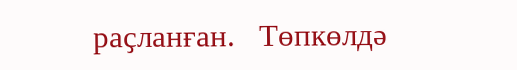раҫланған.   Төпкөлдә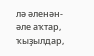лә әленән-әле аҡтар, ҡыҙылдар,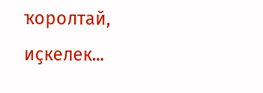ҡоролтай, иҫкелек...